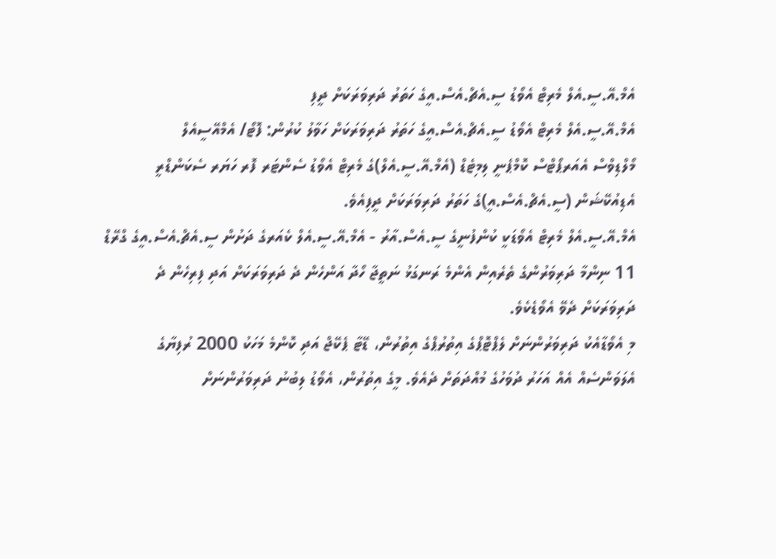އެމް.އޭ.ސީ.އެލް މެރިޓް އެވޯޑު ސީ.އެޗް.އެސް.އީގެ ހަތަރު ދަރިވަރަކަށް ދީފި
އެމް.އޭ.ސީ.އެލް މެރިޓް އެވޯޑު ސީ.އެޗް.އެސް.އީގެ ހަތަރު ދަރިވަރަކަށް ހަވާލު ކުރުން: ފޮޓޯ/ އެމްއޭސީއެލް
މޯލްޑިވްސް އެއަރޕޯޓްސް ކޮމްޕެނީ ލިމިޓެޑް (އެމް.އޭ.ސީ.އެލް)ގެ މެރިޓް އެވޯޑު ސެންޓަރ ފޮރ ހަޔަރ ސެކަންޑްރީ އެޑިއުކޭޝަން (ސީ.އެޗް.އެސް.އީ)ގެ ހަތަރު ދަރިވަރަކަށް ދީފިއެވެ.
އެމް.އޭ.ސީ.އެލް މެރިޓް އެވޯޑަކީ ކުންފުނީގެ ސީ.އެސް.އާރު - އެމް.އޭ.ސީ.އެލް ކެއަރގެ ދަށުން ސީ.އެޗް.އެސް.އީގެ ގްރޭޑް 11 ނިންމާ ދަރިވަރުންގެ ތެރެއިން އެންމެ ރަނގަޅު ނަތީޖާ ހޯދާ އަންހެން ދެ ދަރިވަރަކަށް އަދި ފިރިހެން ދެ ދަރިވަރަކަށް ދެވޭ އެވޯޑެކެވެ.
މި އެވޯޑާއެކު ދަރިވަރުންނަށް ލެޕްޓޮޕްގެ އިތުރުޕްގެ އިތުރުން، ޑޭޓާ ޕެކޭޖް އަދި ކޮންމެ މަހަކު 2000 ރުފިޔާގެ އެލަވަންސެއް އެއް އަހަރު ދުވަހުގެ މުއްދަތަށް ދެއެވެ. މީގެ އިތުރުން، އެވޯޑު ލިބުނު ދަރިވަރުންނަށް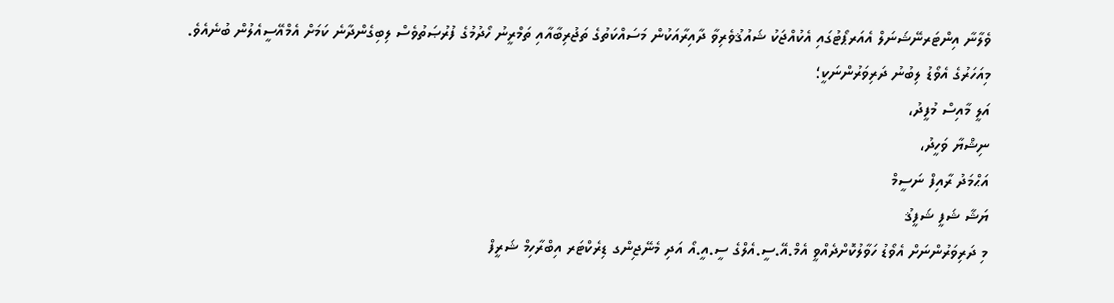ވެލާނާ އިންޓަރނޭޝަނަލް އެއަރޕޯޓުގައި އެކުއްޖަކު ޝައުޤުވެރިވާ ދާއިރާއަކުން މަސައްކަތުގެ ތަޖުރިބާއާއި ތަމްރީނު ހޯދުމުގެ ފުރުޞަތުވެސް ލިބިގެންދާނެ ކަމަށް އެމްއޭސީއެލުން ބުނެއެވެ.
މިއަހަރުގެ އެވޯޑު ލިބުނު ދަރިވަރުންނަކީ؛
އަލީ މާއިސް މުފީދު،
ނިޝްޔާ ވަހީދު،
އަޙްމަދު ރާއިފް ނަސީމް
ޔަޝާ ޝަފީ ޝަފީޤު
މި ދަރިވަރުންނަށް އެވޯޑު ހަވާލުކޮށްދެއްވީ އެމް.އޭ.ސީ.އެލްގެ ސީ.އީ.އޯ އަދި މެނޭޖިންގ ޑިރެކްޓަރ އިބްރާހިމް ޝަރީފް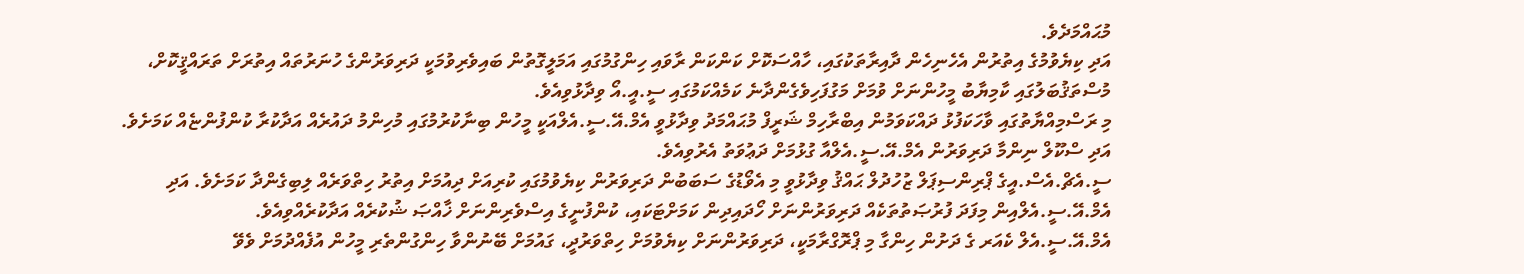މުޙައްމަދެވެ.
އަދި ކިޔެވުމުގެ އިތުރުން އެހެނިހެން ދާއިރާތަކުގައި، ހާއްސަކޮށް ކަންކަން ރާވައި ހިންގުމުގައި އަމަލީގޮތުން ބައިވެރިވުމަކީ ދަރިވަރުންގެ ހުނަރުތައް އިތުރަށް ތަރައްޤީކޮށް، މުސްތަޤުބަލުގައި ކާމިޔާބު މީހުންނަށް ވުމަށް މަގުފަހިވެގެންދާނެ ކަމެއްކަމުގައި ސީ.އީ.އޯ ވިދާޅުވިއެވެ.
މި ރަސްމިއްޔާތުގައި ވާހަކަފުޅު ދައްކަވަމުން އިބްރާހިމް ޝަރީފް މުޙައްމަދު ވިދާޅުވީ އެމް.އޭ.ސީ.އެލްއަކީ މީހުން ބިނާކުރުމުގައި މުހިންމު ދައުރެއް އަދާކުރާ ކުންފުންޏެއް ކަމަށެވެ. އަދި ސްކޫލް ނިންމާ ދަރިވަރުން އެމް.އޭ.ސީ.އެލްއާ ގުޅުމަށް ދަޢުވަތު އެރުވިއެވެ.
ސީ.އެޗް.އެސް.އީގެ ޕްރިންސިޕަލް ޒުހުދުލް ޙައްޤު ވިދާޅުވީ މި އެވޯޑުގެ ސަބަބުން ދަރިވަރުން ކިޔެވުމުގައި ކުރިއަށް ދިއުމަށް އިތުރު ހިތްވަރެއް ލިބިގެންދާ ކަމަށެވެ. އަދި އެމް.އޭ.ސީ.އެލްއިން މިފަދަ ފުރުޞަތުތަކެއް ދަރިވަރުންނަށް ހޯދައިދިން ކަމަށްޓަކައި، ކުންފުނީގެ އިސްވެރިންނަށް ޚާއްޞަ ޝުކުރެއް އަދާކުރެއްވިއެވެ.
އެމް.އޭ.ސީ.އެލް ކެއަރ ގެ ދަށުން ހިންގާ މި ޕްރޮގްރާމަކީ، ދަރިވަރުންނަށް ކިޔެވުމަށް ހިތްވަރުދީ، ގައުމަށް ބޭނުންވާ ހިންގުންތެރި މީހުން އުފެއްދުމަށް ވެވޭ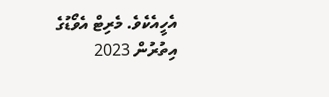އެހީއެކެވެ. މެރިޓް އެވޯޑުގެ އިތުރުން 2023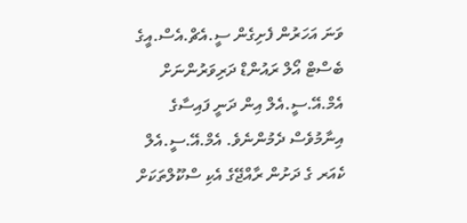ވަނަ އަހަރުން ފެށިގެން ސީ.އެޗް.އެސް.އީގެ ބެސްޓް އޯލް ރައުންޑް ދަރިވަރުންނަށް އެމް.އޭ.ސީ.އެލް އިން ދަނީ ފައިސާގެ އިނާމުވެސް ދެމުންނެވެ. އެމް.އޭ.ސީ.އެލް ކެއަރ ގެ ދަށުން ރާއްޖޭގެ އެކި ސްކޫލްތަކަށް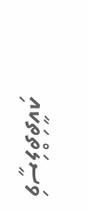ވަސީލަތްތަކާއި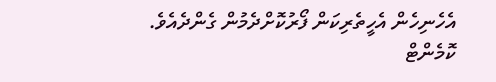އެހެނިހެން އެހީތެރިކަން ފޯރުކޮށްދެމުން ގެންދެއެވެ.
ކޮމެންޓް